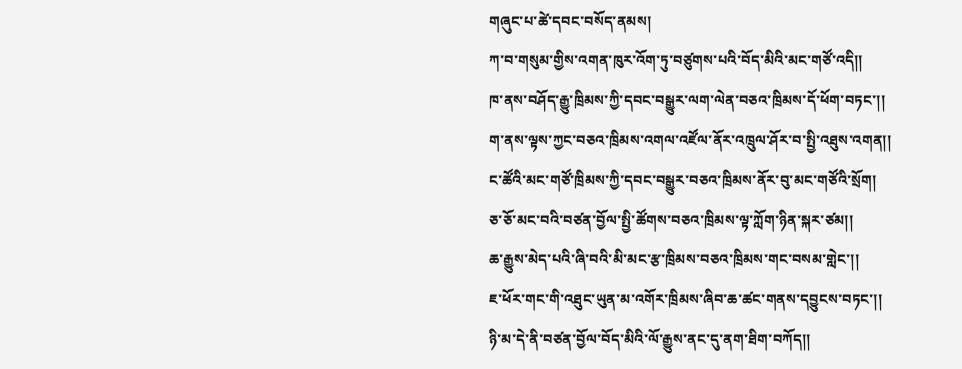གཞུང་པ་ཚེ་དབང་བསོད་ནམས།
ཀ་བ་གསུམ་གྱིས་འགན་ཁུར་འོག་ཏུ་བཙུགས་པའི་བོད་མིའི་མང་གཙོ་འདི།།
ཁ་ནས་བཤོད་རྒྱུ་ཁྲིམས་ཀྱི་དབང་བསྒྱུར་ལག་ལེན་བཅའ་ཁྲིམས་དོ་ཕོག་བཏང་།།
ག་ནས་ལྟས་ཀྱང་བཅའ་ཁྲིམས་འགལ་འཛོལ་ནོར་འཁྲུལ་ཤོར་བ་སྤྱི་འཐུས་འགན།།
ང་ཚོའི་མང་གཙོ་ཁྲིམས་ཀྱི་དབང་བསྒྱུར་བཅའ་ཁྲིམས་ནོར་བུ་མང་གཙོའི་སྲོག།
ཅ་ཅོ་མང་བའི་བཙན་བྱོལ་སྤྱི་ཚོགས་བཅའ་ཁྲིམས་ལྟ་ཀློག་ཉིན་སྐར་ཙམ།།
ཆ་རྒྱུས་མེད་པའི་ཞི་བའི་མི་མང་རྩ་ཁྲིམས་བཅའ་ཁྲིམས་གང་བསམ་གླེང་།།
ཇ་ཕོར་གང་གི་འཐུང་ཡུན་མ་འགོར་ཁྲིམས་ཞིབ་ཆ་ཚང་གནས་དབྱུངས་བཏང་།།
ཉི་མ་དེ་ནི་བཙན་བྱོལ་བོད་མིའི་ལོ་རྒྱུས་ནང་དུ་ནག་ཐིག་བཀོད།།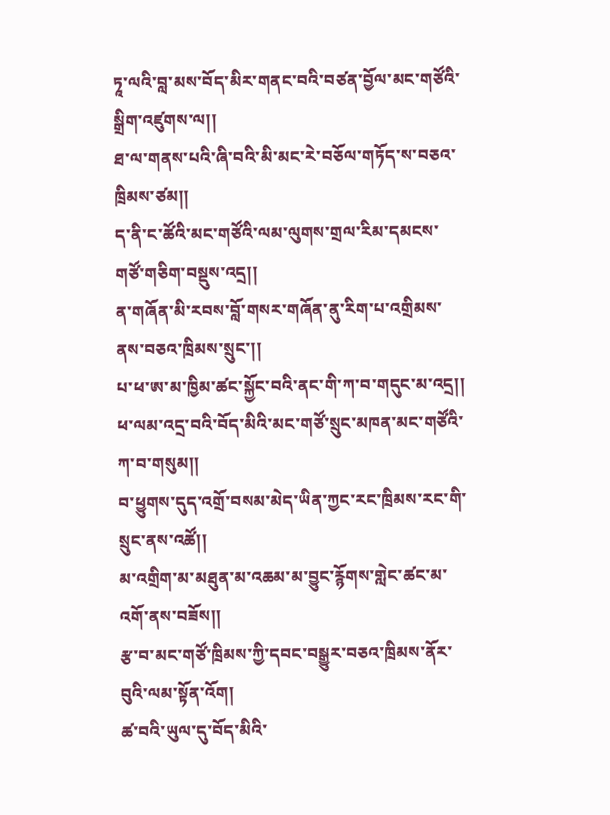ཏཱ་ལའི་བླ་མས་བོད་མིར་གནང་བའི་བཙན་བྱོལ་མང་གཙོའི་སྒྲིག་འཛུགས་ལ།།
ཐ་ལ་གནས་པའི་ཞི་བའི་མི་མང་རེ་བཅོལ་གཏོད་ས་བཅའ་ཁྲིམས་ཙམ།།
ད་ནི་ང་ཚོའི་མང་གཙོའི་ལམ་ལུགས་གྲལ་རིམ་དམངས་གཙོ་གཅིག་བསྡུས་འདྲ།།
ན་གཞོན་མི་རབས་བློ་གསར་གཞོན་ནུ་རིག་པ་འགྲིམས་ནས་བཅའ་ཁྲིམས་སྲུང་།།
པ་ཕ་ཨ་མ་ཁྱིམ་ཚང་སྐྱོང་བའི་ནང་གི་ཀ་བ་གདུང་མ་འདྲ།།
ཕ་ལམ་འདྲ་བའི་བོད་མིའི་མང་གཙོ་སྲུང་མཁན་མང་གཙོའི་ཀ་བ་གསུམ།།
བ་ཕྱུགས་དུད་འགྲོ་བསམ་མེད་ཡིན་ཀྱང་རང་ཁྲིམས་རང་གི་སྲུང་ནས་འཚོ།།
མ་འགྲིག་མ་མཐུན་མ་འཆམ་མ་བྱུང་རྙོགས་གླེང་ཚང་མ་འགོ་ནས་བཟོས།།
རྩ་བ་མང་གཙོ་ཁྲིམས་ཀྱི་དབང་བསྒྱུར་བཅའ་ཁྲིམས་ནོར་བུའི་ལམ་སྟོན་འོག།
ཚ་བའི་ཡུལ་དུ་བོད་མིའི་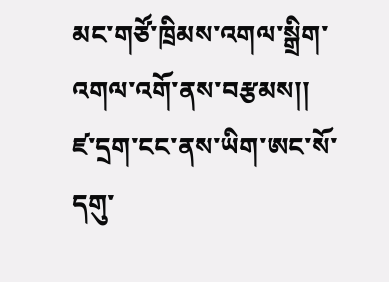མང་གཙོ་ཁྲིམས་འགལ་སྒྲིག་འགལ་འགོ་ནས་བརྩམས།།
ཛ་དྲག་ངང་ནས་ཡིག་ཨང་སོ་དགུ་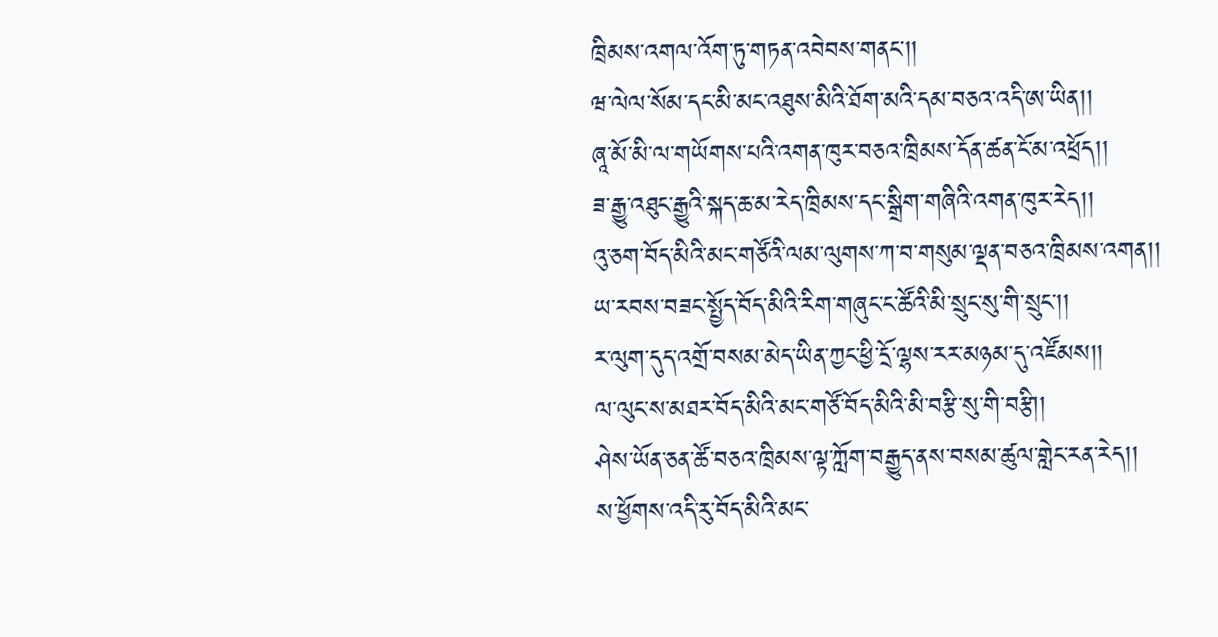ཁྲིམས་འགལ་འོག་ཏུ་གཏན་འབེབས་གནང་།།
ཝ་ལེལ་སོམ་དང་མི་མང་འཐུས་མིའི་ཐོག་མའི་དམ་བཅའ་འདི་ཨ་ཡིན།།
ཞཱ་མོ་མི་ལ་གཡོགས་པའི་འགན་ཁུར་བཅའ་ཁྲིམས་དོན་ཚན་ངོ་མ་འཕྲོད།།
ཟ་རྒྱུ་འཐུང་རྒྱུའི་སྐད་ཆ་མ་རེད་ཁྲིམས་དང་སྒྲིག་གཞིའི་འགན་ཁུར་རེད།།
འུ་ཅག་བོད་མིའི་མང་གཙོའི་ལམ་ལུགས་ཀ་བ་གསུམ་ལྡན་བཅའ་ཁྲིམས་འགན།།
ཡ་རབས་བཟང་སྤྱོད་བོད་མིའི་རིག་གཞུང་ང་ཚོའི་མི་སྲུང་སུ་གི་སྲུང་།།
ར་ལུག་དུད་འགྲོ་བསམ་མེད་ཡིན་ཀྱང་ཕྱི་དྲོ་ལྷས་རར་མཉམ་དུ་འཛོམས།།
ལ་ལུང་ས་མཐར་བོད་མིའི་མང་གཙོ་བོད་མིའི་མི་བརྩི་སུ་གི་བརྩི།།
ཤེས་ཡོན་ཅན་ཚོ་བཅའ་ཁྲིམས་ལྟ་ཀློག་བརྒྱུད་ནས་བསམ་ཚུལ་གླེང་རན་རེད།།
ས་ཕྱོགས་འདི་རུ་བོད་མིའི་མང་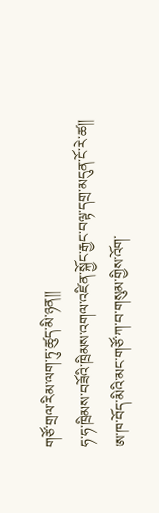གཙོ་གྲལ་རིམ་ལག་ཏུ་ཚུད་མི་ཉན།།
ཧ་ཧ་ཁྲིམས་བཟོའི་ཁྲིམས་འགལ་འཛིན་སྐྱོང་རྒྱང་བལྟ་དགྲ་མདུན་ངོ་རེ་ཚ།།
ཨ་ཁ་བོད་མིའི་མང་གཙོ་ཀ་བ་གསུམ་གྱིས་འོག་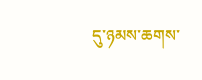དུ་ཉམས་ཆགས་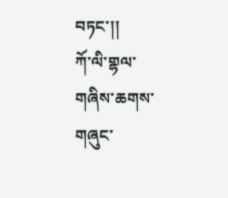བཏང་།།
ཀོ་ལི་གྷལ་གཞིས་ཆགས་གཞུང་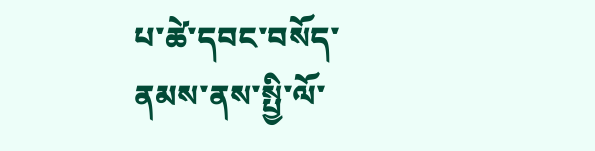པ་ཚེ་དབང་བསོད་ནམས་ནས་སྤྱི་ལོ་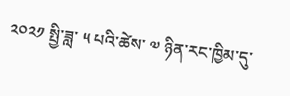༢༠༢༡ སྤྱི་ཟླ་ ༥ པའི་ཚེས་ ༧ ཉིན་རང་ཁྱིམ་དུ་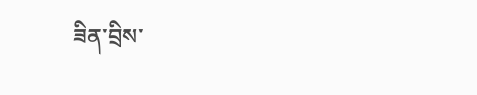ཟིན་བྲིས་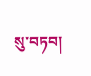སུ་བཏབ།